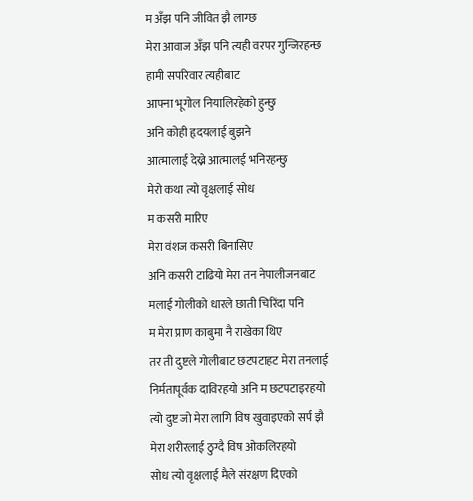म अँझ पनि जीवित झै लाग्छ
मेरा आवाज अँझ पनि त्यही वरपर गुन्जिरहन्छ
हामी सपरिवार त्यहीबाट
आफ्ना भूगोल नियालिरहेको हुन्छु
अनि कोही हृदयलाई बुझने
आत्मालाई देख्ने आत्मालई भनिरहन्छु
मेरो कथा त्यो वृक्षलाई सोध
म कसरी मारिए
मेरा वंशज कसरी बिनासिए
अनि कसरी टाढियो मेरा तन नेपालीजनबाट
मलाई गोलीको धारले छाती चिरिंदा पनि
म मेरा प्राण काबुमा नै राखेका थिए
तर ती दुष्टले गोलीबाट छटपटाहट मेरा तनलाई
निर्मतापूर्वक दाविरहयो अनि म छटपटाइरहयो
त्यो दुष्ट जो मेरा लागि विष खुवाइएको सर्प झै
मेरा शरीरलाई ठुग्दै विष ओकलिरहयो
सोध त्यो वृक्षलाई मैले संरक्षण दिएको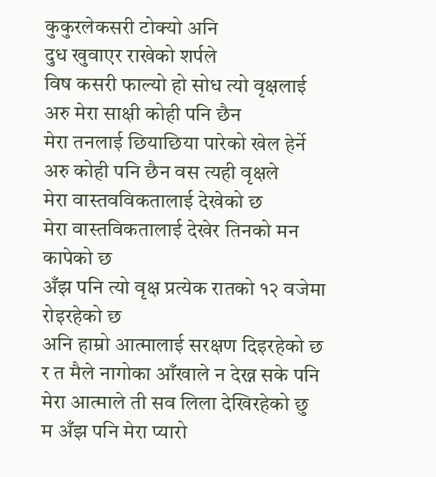कुकुरलेकसरी टोक्यो अनि
दुध खुवाएर राखेको शर्पले
विष कसरी फाल्यो हो सोध त्यो वृक्षलाई
अरु मेरा साक्षी कोही पनि छैन
मेरा तनलाई छियाछिया पारेको खेल हेर्ने
अरु कोही पनि छैन वस त्यही वृक्षले
मेरा वास्तवविकतालाई देखेको छ
मेरा वास्तविकतालाई देखेर तिनको मन कापेको छ
अँझ पनि त्यो वृक्ष प्रत्येक रातको १२ वजेमा रोइरहेको छ
अनि हाम्रो आत्मालाई सरक्षण दिइरहेको छ
र त मैले नागोका आँखाले न देख्न सके पनि
मेरा आत्माले ती सव लिला देखिरहेको छु
म अँझ पनि मेरा प्यारो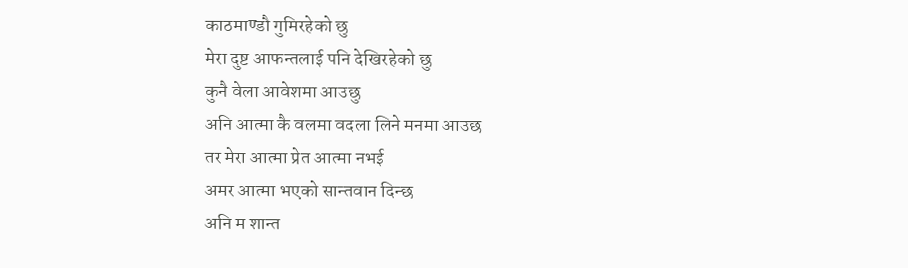काठमाण्डौ गुमिरहेको छु
मेरा दुष्ट आफन्तलाई पनि देखिरहेको छु
कुनै वेला आवेशमा आउछु
अनि आत्मा कै वलमा वदला लिने मनमा आउछ
तर मेरा आत्मा प्रेत आत्मा नभई
अमर आत्मा भएको सान्तवान दिन्छ
अनि म शान्त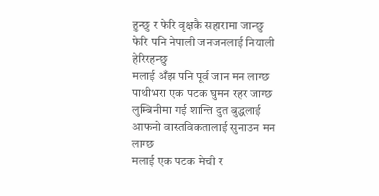हुन्छु र फेरि वृक्षकै सहारामा जान्छु
फेरि पनि नेपाली जनजनलाई नियाली हेरिरहन्छु
मलाई अँझ पनि पूर्व जान मन लाग्छ
पाथीभरा एक पटक घुमन रहर जाग्छ
लुम्बिनीमा गई शान्ति दुत बुद्धलाई
आफनो वास्तविकतालाई सुनाउन मन लाग्छ
मलाई एक पटक मेची र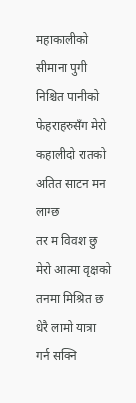महाकालीको सीमाना पुगी
निश्चित पानीको फेहराहरुसँग मेरो कहालीदो रातको
अतित साटन मन लाग्छ
तर म विवश छु मेरो आत्मा वृक्षको तनमा मिश्रित छ
धेरै लामो यात्रा गर्न सक्नि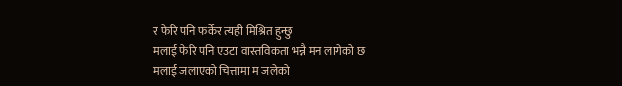र फेरि पनि फर्केर त्यही मिश्रित हुन्छु
मलाई फेरि पनि एउटा वास्तविकता भन्नै मन लागेको छ
मलाई जलाएको चित्तामा म जलेको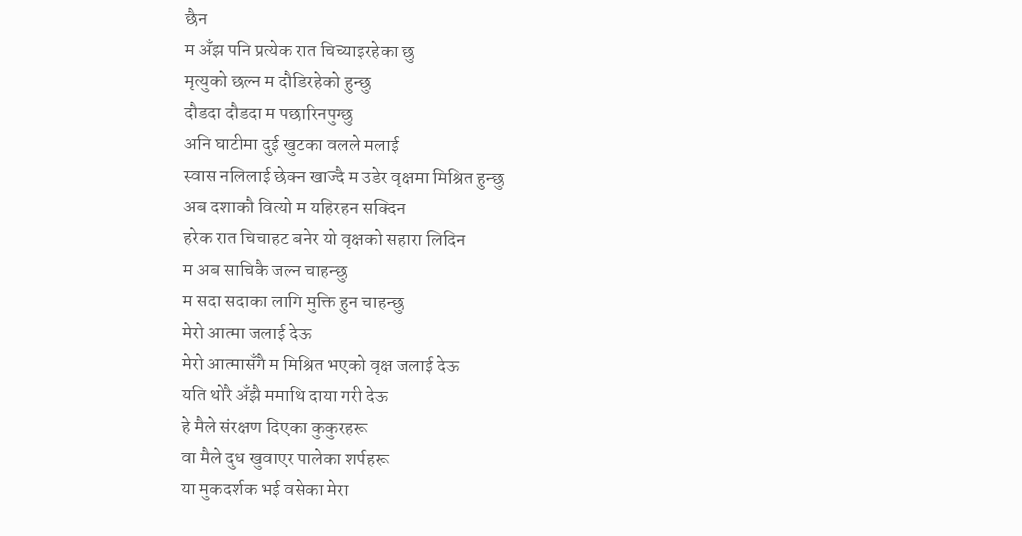छैन
म अँझ पनि प्रत्येक रात चिच्याइरहेका छु
मृत्युको छल्न म दौडिरहेको हुन्छु
दौडदा दौडदा म पछारिनपुग्छु
अनि घाटीमा दुई खुटका वलले मलाई
स्वास नलिलाई छेक्न खाज्दै म उडेर वृक्षमा मिश्रित हुन्छु
अब दशाकौ वित्यो म यहिरहन सक्दिन
हरेक रात चिचाहट बनेर यो वृक्षको सहारा लिदिन
म अब साचिकै जल्न चाहन्छु
म सदा सदाका लागि मुक्ति हुन चाहन्छु
मेरो आत्मा जलाई देऊ
मेरो आत्मासँगै म मिश्रित भएको वृक्ष जलाई देऊ
यति थोरै अँझै ममाथि दाया गरी देऊ
हे मैले संरक्षण दिएका कुकुरहरू
वा मैले दुध खुवाएर पालेका शर्पहरू
या मुकदर्शक भई वसेका मेरा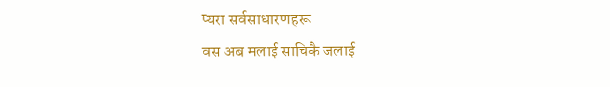प्यरा सर्वसाधारणहरू
वस अब मलाई साचिकै जलाई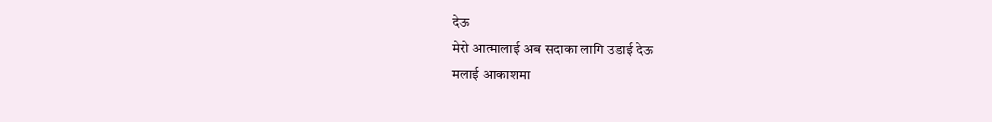देऊ
मेरो आत्मालाई अब सदाका लागि उडाई देऊ
मलाई आकाशमा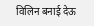विलिन बनाई देऊ